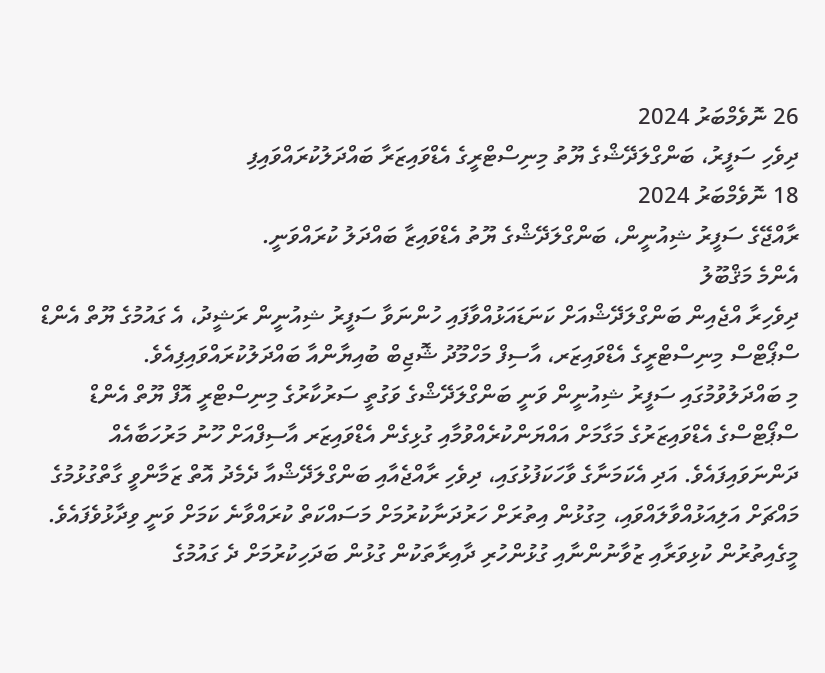26 ނޮވެމްބަރު 2024
ދިވެހި ސަފީރު، ބަންގްލަދޭޝްގެ ޔޫތު މިނިސްޓްރީގެ އެޑްވައިޒަރާ ބައްދަލުކުރައްވައިފި
18 ނޮވެމްބަރު 2024
ރާއްޖޭގެ ސަފީރު ޝިއުނީން، ބަންގްލަދޭޝްގެ ޔޫތު އެޑްވައިޒާ ބައްދަލު ކުރައްވަނީ.
އެންމެ މަޤްބޫލު
ދިވެހިރާ އްޖެއިން ބަންގްލަދޭޝްއަށް ކަނަޑައަޅުއްވާފައި ހުންނަވާ ސަފީރު ޝިއުނީން ރަޝީދު، އެ ގައުމުގެ ޔޫތް އެންޑް ސްޕޯޓްސް މިނިސްޓްރީގެ އެޑްވައިޒަރ، އާސިފް މަހްމޫދު ޝޮޖިބް ބުއިޔާންއާ ބައްދަލުކުރައްވައިފިއެވެ.
މި ބައްދަލުވުމުގައި ސަފީރު ޝިއުނީން ވަނީ ބަންގްލަދޭޝްގެ ވަގުތީ ސަރުކާރުގެ މިނިސްޓްރީ އޮފް ޔޫތް އެންޑް ސްޕޯޓްސްގެ އެޑްވައިޒަރުގެ މަގާމަށް އައްޔަންކުރެއްވުމާއި ގުޅިގެން އެޑްވައިޒަރ އާސިފްއަށް ހޫނު މަރުހަބާއެއް ދަންނަވައިފައެވެ. އަދި އެކަމަނާގެ ވާހަކަފުޅުގައި، ދިވެހި ރާއްޖެއާއި ބަންގްލަދޭޝްއާ ދެމެދު އޮތް ޒަމާންވީ ގާތްގުޅުމުގެ މައްޗަށް އަލިއަޅުއްވާލައްވައި، މިގުޅުން އިތުރަށް ހަރުދަނާކުރުމަށް މަސައްކަތް ކުރައްވާނެ ކަމަށް ވަނީ ވިދާޅުވެފައެވެ.
މީގެއިތުރުން ކުޅިވަރާއި ޒުވާނުންނާއި ގުޅުންހުރި ދާއިރާތަކުން ގުޅުން ބަދަހިކުރުމަށް ދެ ގައުމުގެ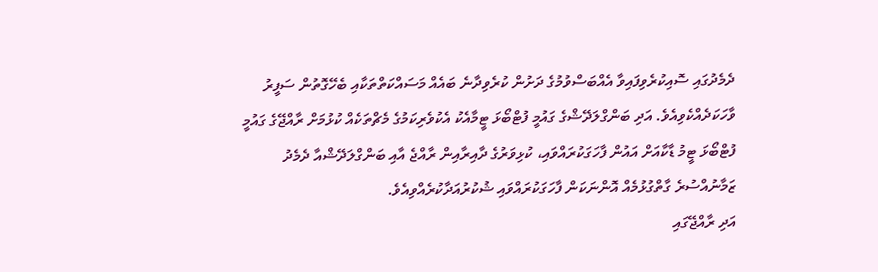ދެމެދުގައި ސޮއިކުރެވިފައިވާ އެއްބަސްވުމުގެ ދަށުން ކުރެވިދާނެ ބައެއް މަސައްކަތްތަކާއި ބެހޭގޮތުން ސަފީރު ވާހަކަދެއްކެވިއެވެ. އަދި ބަންގްލަދޭޝްގެ ގައުމީ ފުޓްބޯޅަ ޓީމާއެކު އެކުވެރިކަމުގެ މެޗްތަކެއް ކުޅުމަށް ރާއްޖޭގެ ގައުމީ ފުޓްބޯޅަ ޓީމު ޑާކާއަށް އައުން ފާހަގަކުރައްވައި، ކުޅިވަރުގެ ދާއިރާއިން ރާއްޖެ އާއި ބަންގްލަދޭޝްއާ ދެމެދު ޒަމާނުއްސުރެ ގާތްގުޅުމެއް އޮންނަކަން ފާހަގަކުރައްވައި ޝުކުރުއަދާކުރެއްވިއެވެ.
އަދި ރާއްޖޭގައި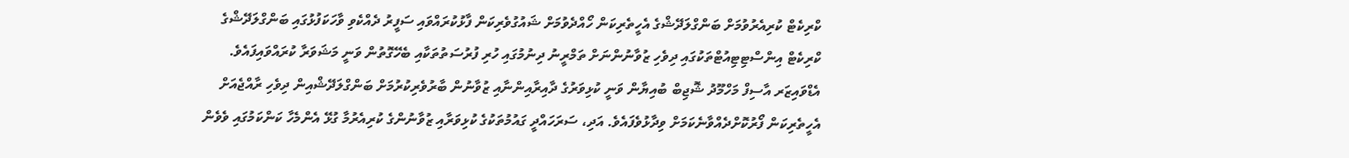ކްރިކެޓް ކުރިއެރުވުމަށް ބަންގްލަދޭޝްގެ އެހީތެރިކަން ހޯއްދެވުމަށް ޝައުގުވެރިކަން ފާޅުކުރައްވައި ސަފީރު ދެއްކެވި ވާހަކަފުޅުގައި ބަންގްލަދޭޝްގެ ކްރިކެޓް އިންސްޓިޓިއުޓްތަކުގައި ދިވެހި ޒުވާނުންނަށް ތަމްރީނު ދިނުމުގައި ހުރި ފުރުސަތުތަކާއި ބެހޭގޮތުން ވަނީ މަޝަވަރާ ކުރައްވައިފައެވެ.
އެޑްވައިޒަރ އާސިފް މަހްމޫދު ޝޮޖިބް ބުއިޔާން ވަނީ ކުޅިވަރުގެ ދާއިރާއިންނާއި ޒުވާނުން ބާރުވެރިކުރުމަށް ބަންގްލަދޭޝްއިން ދިވެހި ރާއްޖެއަށް އެހީތެރިކަން ފޯރުކޮށްދެއްވާނެކަމަށް ވިދާޅުވެފައެވެ. އަދި، ސަރަހައްދީ ގައުމުތަކުގެ ކުޅިވަރާއި ޒުވާނުންގެ ކުރިއެރުމާ ގުޅޭ އެންމެހާ ކަންކަމުގައި ވެވެން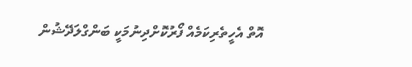އޮތް އެހީތެރިކަމެއް ފޯރުކޮށްދިނުމަކީ ބަންގްލަދޭޝުން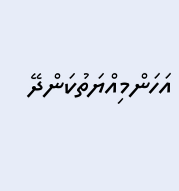އަހަންމިއްޔަތުކަންދޭ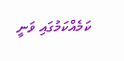ކަމެއްކަމުގައި ވަނީ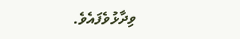ވިދާޅުވެފައެވެ.